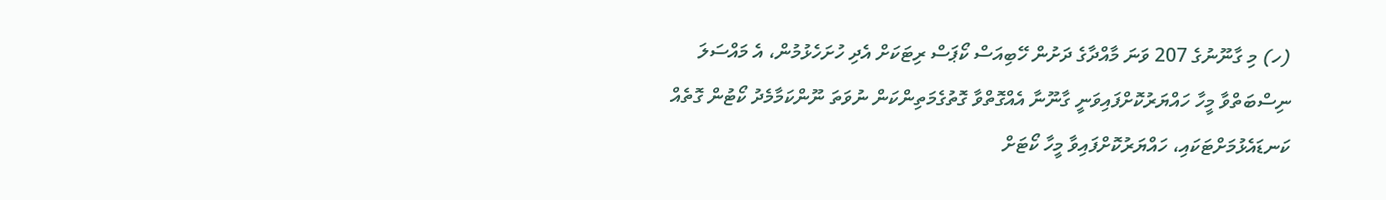(ހ) މި ގާނޫނުގެ 207 ވަނަ މާއްދާގެ ދަށުން ހޭބިއަސް ކޯޕަސް ރިޓަކަށް އެދި ހުށަހެޅުމުން، އެ މައްސަލަ ނިސްބަތްވާ މީހާ ހައްޔަރުކޮށްފައިވަނީ ގާނޫނާ އެއްގޮތްވާ ގޮތުގެމަތިންކަން ނުވަތަ ނޫންކަމާމެދު ކޯޓުން ގޮތެއް ކަނޑައެޅުމަށްޓަކައި، ހައްޔަރުކޮށްފައިވާ މީހާ ކޯޓަށް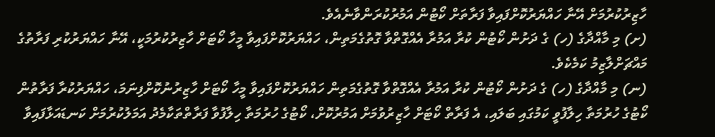ހާޒިރުކުރުމަށް އޭނާ ހައްޔަރުކޮށްފައިވާ ފަރާތަށް ކޯޓުން އަމުރުކުރަންވާނެއެވެ.
(ށ) މި މާއްދާގެ (ހ) ގެ ދަށުން ކޯޓުން ކުރާ އަމުރާ އެއްގޮތްވާ ގޮތުގެމަތިން، ހައްޔަރުކޮށްފައިވާ މީހާ ކޯޓަށް ހާޒިރުކުރުމަކީ، އޭނާ ހައްޔަރުކުރި ފަރާތުގެ މައްޗަށްލާޒިމު ކަމެކެވެ.
(ނ) މި މާއްދާގެ (ހ) ގެ ދަށުން ކޯޓުން ކުރާ އަމުރާ އެއްގޮތްވާ ގޮތުގެމަތިން ހައްޔަރުކޮށްފައިވާ މީހާ ކޯޓަށް ހާޒިރުނުކޮށްފިނަމަ، ހައްޔަރުކުރާ ފަރާތުން ކޯޓުގެ ހުރުމަތާ ހިލާފުވީ ކަމުގައި ބަލައި، އެ ފަރާތް ކޯޓަށް ހާޒިރުވުމަށް އަމުރުކޮށް، ކޯޓުގެ ހުރުމަތާ ހިލާފުވާ ފަރާތްތަކާމެދު އަމަލުކުރުމަށް ކަނޑައަޅާފައިވާ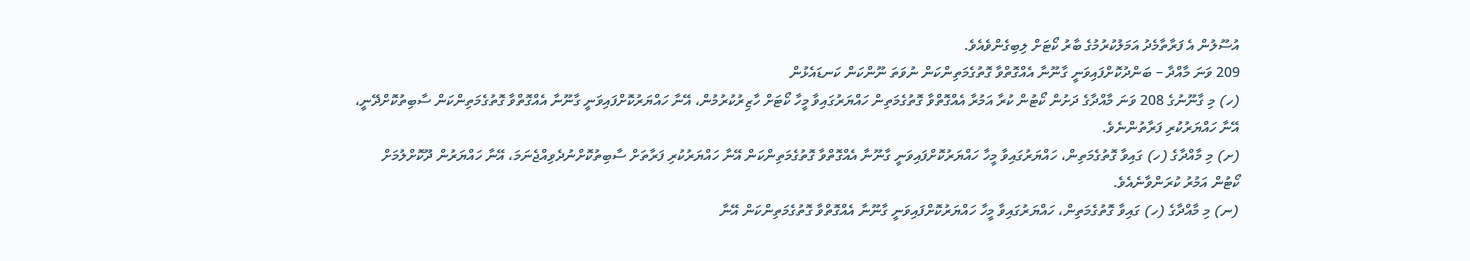އުސޫލުން އެ ފަރާތާމެދު އަމަލުކުރުމުގެ ބާރު ކޯޓަށް ލިބިގެންވެއެވެ.
209 ވަނަ މާއްދާ – ބަންދުކޮށްފައިވަނީ ގާނޫނާ އެއްގޮތްވާ ގޮތުގެމަތިންކަން ނުވަތަ ނޫންކަން ކަނޑައެޅުން
(ހ) މި ގާނޫނުގެ 208 ވަނަ މާއްދާގެ ދަށުން ކޯޓުން ކުރާ އަމުރާ އެއްގޮތްވާ ގޮތުގެމަތިން ހައްޔަރުގައިވާ މީހާ ކޯޓަށް ހާޒިރުކުރުމުން، އޭނާ ހައްޔަރުކޮށްފައިވަނީ ގާނޫނާ އެއްގޮތްވާ ގޮތުގެމަތިންކަން ސާބިތުކޮށްދޭނީ، އޭނާ ހައްޔަރުކުރި ފަރާތުންނެވެ.
(ށ) މި މާއްދާގެ (ހ) ގައިވާ ގޮތުގެމަތިން، ހައްޔަރުގައިވާ މީހާ ހައްޔަރުކޮށްފައިވަނީ ގާނޫނާ އެއްގޮތްވާ ގޮތުގެމަތިންކަން އޭނާ ހައްޔަރުކުރި ފަރާތަށް ސާބިތުކޮށްނުދެވިއްޖެނަމަ، އޭނާ ހައްޔަރުން ދޫކޮށްލުމަށް ކޯޓުން އަމުރު ކުރަންވާނެއެވެ.
(ނ) މި މާއްދާގެ (ހ) ގައިވާ ގޮތުގެމަތިން، ހައްޔަރުގައިވާ މީހާ ހައްޔަރުކޮށްފައިވަނީ ގާނޫނާ އެއްގޮތްވާ ގޮތުގެމަތިންކަން އޭނާ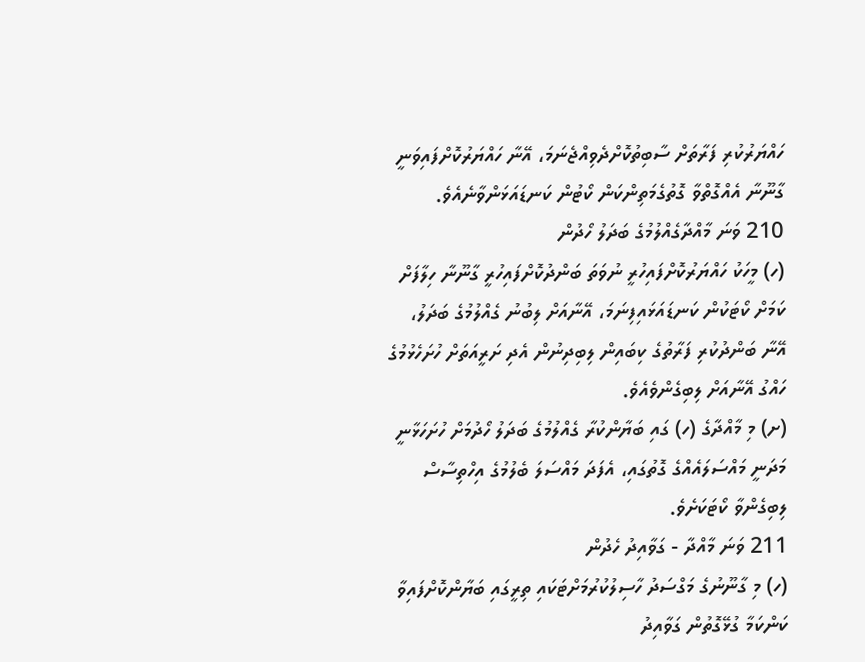ހައްޔަރުކުރި ފަރާތަށް ސާބިތުކޮށްދެވިއްޖެނަމަ، އޭނާ ހައްޔަރުކޮށްފައިވަނީ ގާނޫނާ އެއްގޮތްވާ ގޮތުގެމަތިންކަން ކޯޓުން ކަނޑައަޅަންވާނެއެވެ.
210 ވަނަ މާއްދާގެއްލުމުގެ ބަދަލު ހޯދުން
(ހ) މީހަކު ހައްޔަރުކޮށްފައިހުރީ ނުވަތަ ބަންދުކޮށްފައިހުރީ ގާނޫނާ ހިލާފަށް ކަމަށް ކޯޓަކުން ކަނޑައަޅައިފިނަމަ، އޭނާއަށް ލިބުނު ގެއްލުމުގެ ބަދަލު، އޭނާ ބަންދުކުރި ފަރާތުގެ ކިބައިން ލިބިދިނުން އެދި ށަރީއަތަށް ހުށަހެޅުމުގެ ހައްގު އޭނާއަށް ލިބިގެންވެއެވެ.
(ށ) މި މާއްދާގެ (ހ) ގައި ބަޔާންކުރާ ގެއްލުމުގެ ބަދަލު ހޯދުމަށް ހުށަހަޅާނީ މަދަނީ މައްސަލައެއްގެ ގޮތުގައި، އެފަދަ މައްސަލަ ބެލުމުގެ އިހްތިސާސް ލިބިގެންވާ ކޯޓަކަށެވެ.
211 ވަނަ މާއްދާ - ގަވާއިދު ހެދުން
(ހ) މި ގާނޫނުގެ މަގްސަދު ހާސިލުކުރުމަށްޓަކައި ތިރީގައި ބަޔާންކޮށްފައިވާ ކަންކަމާ ގުޅޭގޮތުން ގަވާއިދު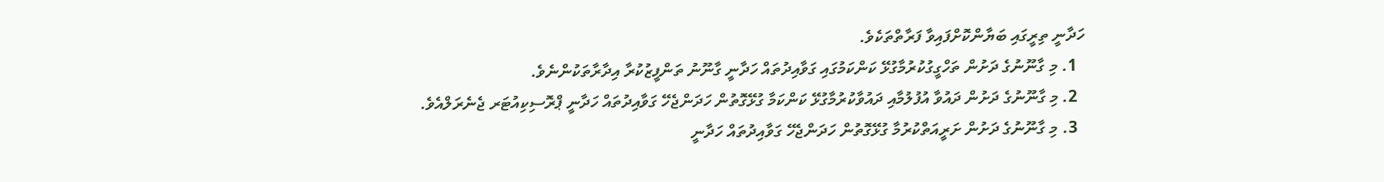ހަދާނީ ތިރީގައި ބަޔާންކޮށްފައިވާ ފަރާތްތަކެވެ.
  1. މި ގާނޫނުގެ ދަށުން ތަހްގީގުކުރުމާގުޅޭ ކަންކަމުގައި ގަވާއިދުތައް ހަދާނީ ގާނޫނު ތަންފީޒުކުރާ އިދާރާތަކުންނެވެ.
  2. މި ގާނޫނުގެ ދަށުން ދައުވާ އުފުލުމާއި ދައުވާކުރުމާގުޅޭ ކަންކަމާ ގުޅޭގޮތުން ހަދަންޖެހޭ ގަވާއިދުތައް ހަދާނީ ޕްރޮސިކިއުޓަރ ޖެނެރަލްއެވެ.
  3. މި ގާނޫނުގެ ދަށުން ށަރީއަތްކުރުމާ ގުޅޭގޮތުން ހަދަންޖެހޭ ގަވާއިދުތައް ހަދާނީ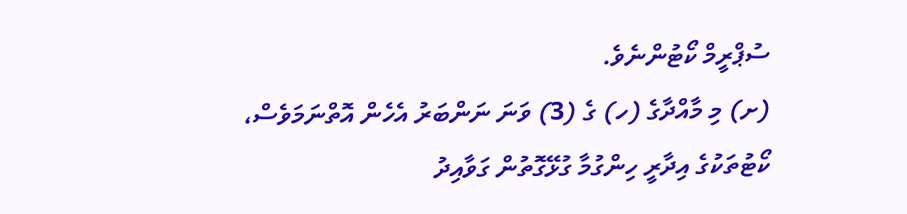ސުޕްރީމް ކޯޓުންނެވެ.
(ށ) މި މާއްދާގެ (ހ) ގެ (3) ވަނަ ނަންބަރު އެހެން އޮތްނަމަވެސް، ކޯޓުތަކުގެ އިދާރީ ހިންގުމާ ގުޅޭގޮތުން ގަވާއިދު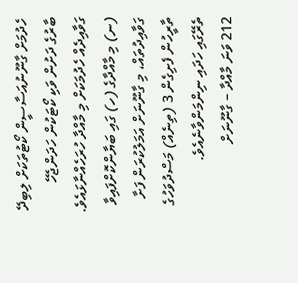ހެދުމަށް ގާނޫނުއަސާސީން ކޯޓުތަކަށް ލިބިދޭ ބާރުގެ ދަށުން ވަކި ކޯޓަކުން ހަދަންޖެހޭ ގަވާއިދެއް ހެދުމަކަށް މި މާއްދާ ހުރަހެއްނާޅައެވެ.
(ނ) މި މާއްދާގެ (ހ) ގައި ބަޔާންކޮށްފައިވާ ގަވާއިދުތައް، މި ގާނޫނަށް އަމަލުކުރަން ފަށާ ތާރީހުން ފެށިގެން 3 (ތިނެއް) މަސްދުވަހުގެ ތެރޭގައި ހަދައި ނިންމަންވާނެއެވެ.
212 ވަނަ މާއްދާ – ގާނޫނަށް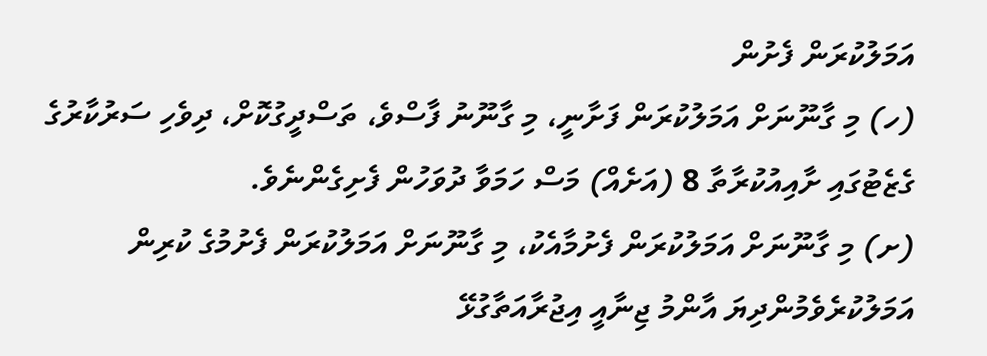އަމަލުކުރަން ފެށުން
(ހ) މި ގާނޫނަށް އަމަލުކުރަން ފަށާނީ، މި ގާނޫނު ފާސްވެ، ތަސްދީގުކޮށް، ދިވެހި ސަރުކާރުގެ ގެޒެޓުގައި ށާއިއުކުރާތާ 8 (އަށެއް) މަސް ހަމަވާ ދުވަހުން ފެށިގެންނެވެ.
(ށ) މި ގާނޫނަށް އަމަލުކުރަން ފެށުމާއެކު، މި ގާނޫނަށް އަމަލުކުރަން ފެށުމުގެ ކުރިން އަމަލުކުރެވެމުންދިޔަ އާންމު ޖިނާއީ އިޖުރާއަތާގުޅޭ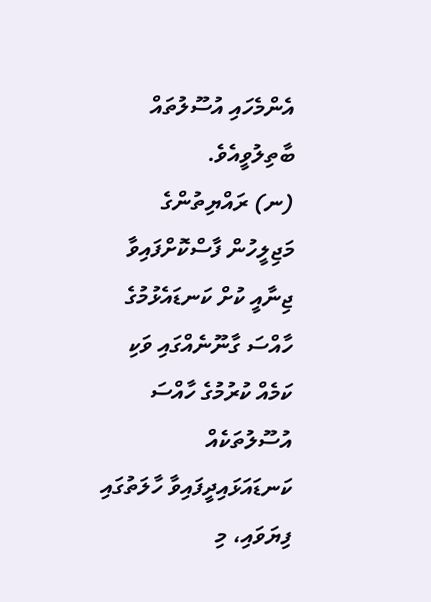އެންމެހައި އުސޫލުތައް ބާތިލުވީއެވެ.
(ނ) ރައްޔިތުންގެ މަޖިލީހުން ފާސްކޮށްފައިވާ ޖިނާއީ ކުށް ކަނޑައެޅުމުގެ ހާއްސަ ގާނޫނެއްގައި ވަކި ކަމެއް ކުރުމުގެ ހާއްސަ އުސޫލުތަކެއް ކަނޑައަޅައިދީފައިވާ ހާލަތުގައި ފިޔަވައި، މި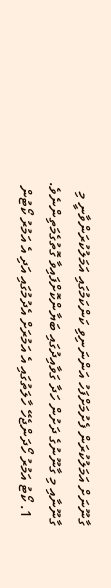ގާނޫނަށް އަމަލުކުރަން ފެށުމަށްފަހު އަންނަނިވި ކަންކަމުގައި އަމަލުކުރަންވާނީ މި ގާނޫނާއި މި ގާނޫނުގެ ދަށުން ހަދާ ގަވާއިދުގައި ބަޔާންކޮށްފައިވާ ގޮތުގެމަތިންނެވެ.
  1. ކޯޓު އަމުރު ހޯދަންޖެހޭ ހާލަތުގައި އެ އަމުރަށް އެދުމުގައި އަދި އެ އަމުރު ކޯޓުން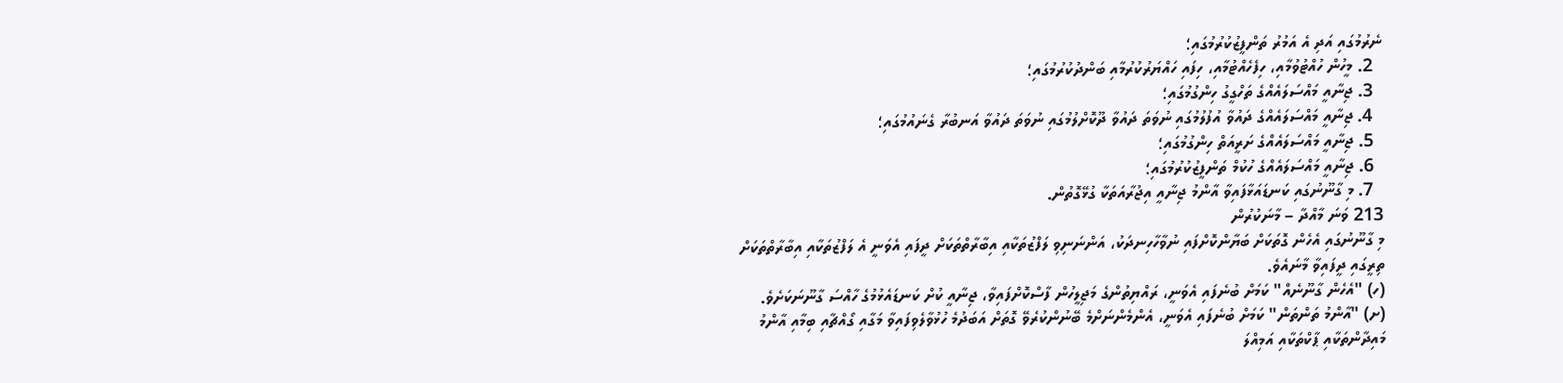ނެރުމުގައި އަދި އެ އަމުރު ތަންފީޒުކުރުމުގައި؛
  2. މީހުން ހުއްޓުވުމާއި، ހިފެހެއްޓުމާއި، ހިފައި ހައްޔަރުކުރުމާއި ބަންދުކުރުމުގައި؛
  3. ޖިނާއީ މައްސަލައެއްގެ ތަހްގީގު ހިންގުމުގައި؛
  4. ޖިނާއީ މައްސަލައެއްގެ ދައުވާ އުފުލުމުގައި ނުވަތަ ދައުވާ ދޫކޮށްލުމުގައި ނުވަތަ ދައުވާ އަނބުރާ ގެނައުމުގައި؛
  5. ޖިނާއީ މައްސަލައެއްގެ ށަރީއަތް ހިންގުމުގައި؛
  6. ޖިނާއީ މައްސަލައެއްގެ ހުކުމް ތަންފީޒުކުރުމުގައި؛
  7. މި ގާނޫނުގައި ކަނޑައަޅާފައިވާ އާންމު ޖިނާއީ އިޖުރާއަތަކާ ގުޅޭގޮތުން.
213 ވަނަ މާއްދާ – މާނަކުރުން
މި ގާނޫނުގައި އެހެން ގޮތަކަށް ބަޔާންކޮށްފައި ނުވާހާހިނދަކު، އަންނަނިވި ލަފްޒުތަކާއި އިބާރާތްތަކަށް ދީފައި އެވަނީ އެ ލަފްޒުތަކާއި އިބާރާތްތަކަށް ތިރީގައި ދީފައިވާ މާނައެވެ.
(ހ) "އެހެން ގާނޫނެއް" ކަމަށް ބުނެފައި އެވަނީ، ރައްޔިތުންގެ މަޖިލީހުން ފާސްކޮށްފައިވާ، ޖިނާއީ ކުށް ކަނޑައެޅުމުގެ ހާއްސަ ގާނޫނަކަށެވެ.
(ށ) "އާންމު ތަންތަން" ކަމަށް ބުނެފައި އެވަނީ، އެންމެންނަށްމެ ބޭނުންކުރެވޭ ގޮތަށް އަބަދުމެ ހުޅުވާލެވިފައިވާ މަގާއި ގޯއްޗާއި ބިމާއި އާންމު މައިދާންތަކާއި ޕާކްތަކާއި އަމިއްލަ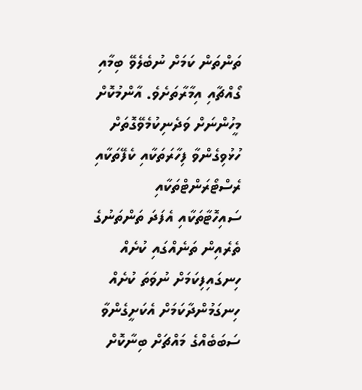ތަންތަން ކަމަށް ނުބެލެވޭ ބިމާއި ގޯއްޗާއި އިމާރާތަށެވެ. އާންމުކޮށް މީހުންނަށް ވަދެނިކުމެވޭގޮތަށް ހުޅުވިގެންވާ ފިހާރަތަކާއި ކެފޭތަކާއި ރެސްޓޯރަންޓްތަކާއި ސައިހޮޓާތަކާއި އެފަދަ ތަންތަނުގެ ތެރެއިން ތަނެއްގައި ކުށެއް ހިނގައިފިކަމަށް ނުވަތަ ކުށެއް ހިނގަމުންދާކަމަށް އެކަށީގެންވާ ސަބަބެއްގެ މައްޗަށް ބިނާކޮށް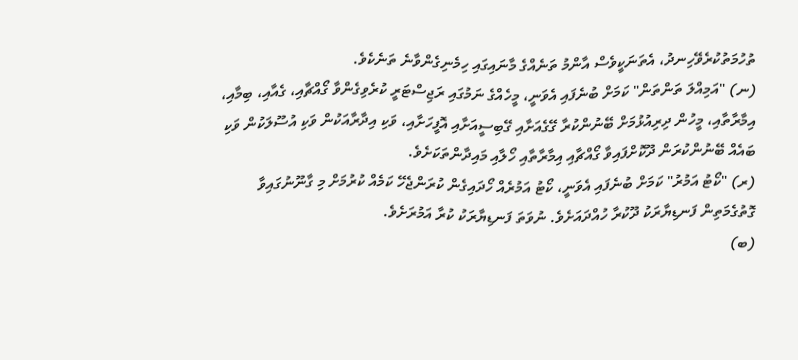ތުހުމަތުކުރެވޭހިނދު، އެތަނަކީވެސް އާންމު ތަނެއްގެ މާނައިގައި ހިމެނިގެންވާނެ ތަނެކެވެ.
(ނ) "އަމިއްލަ ތަންތަން" ކަމަށް ބުނެފައި އެވަނީ، މީހެއްގެ ނަމުގައި ރަޖިސްޓަރީ ކުރެވިގެންވާ ގޯއްޗާއި، ގެއާއި، ބިމާއި، އިމާރާތާއި، މީހުން ދިރިއުޅުމަށް ބޭނުންކުރާ ގޭގެއަށާއި ގޭބިސީއަށާއި އޮފީހަށާއި، ވަކި އިދާރާއަކުން ވަކި އުސޫލަކުން ވަކި ބައެއް ބޭނުންކުރަން ދޫކޮށްފައިވާ ގޯއްޗާއި އިމާރާތާއި ހޯލާއި މައިދާންތަކަށެވެ.
(ރ) "ކޯޓު އަމުރު" ކަމަށް ބުނެފައި އެވަނީ، ކޯޓު އަމުރެއް ހޯދައިގެން ކުރަންޖެހޭ ކަމެއް ކުރުމަށް މި ގާނޫނުގައިވާ ގޮތުގެމަތިން ފަނޑިޔާރަކު ދޫކުރާ ހުއްދައަށެވެ. ނުވަތަ ފަނޑިޔާރަކު ކުރާ އަމުރަށެވެ.
(ބ)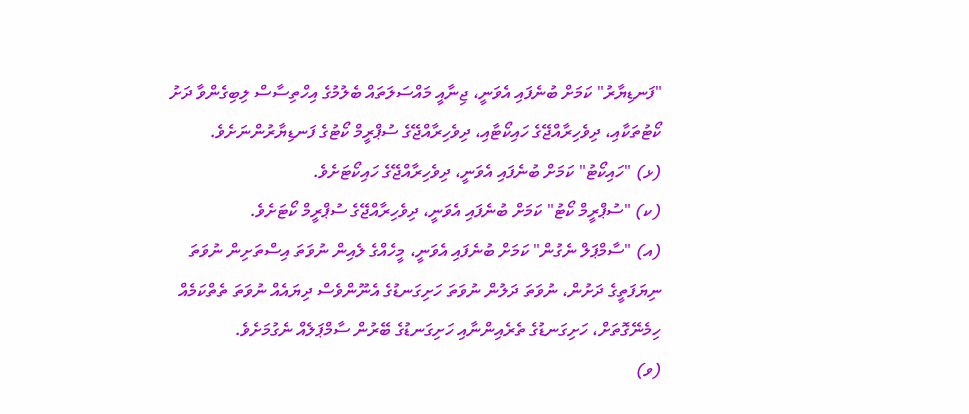"ފަނޑިޔާރު" ކަމަށް ބުނެފައި އެވަނީ، ޖިނާއީ މައްސަލަތައް ބެލުމުގެ އިހްތިސާސް ލިބިގެންވާ ދަށު ކޯޓުތަކާއި، ދިވެހިރާއްޖޭގެ ހައިކޯޓާއި، ދިވެހިރާއްޖޭގެ ސުޕްރީމް ކޯޓުގެ ފަނޑިޔާރުންނަށެވެ.
(ޅ) "ހައިކޯޓު" ކަމަށް ބުނެފައި އެވަނީ، ދިވެހިރާއްޖޭގެ ހައިކޯޓަށެވެ.
(ކ) "ސުޕްރީމް ކޯޓު" ކަމަށް ބުނެފައި އެވަނީ، ދިވެހިރާއްޖޭގެ ސުޕްރީމް ކޯޓަށެވެ.
(އ) "ސާމްޕަލް ނެގުން" ކަމަށް ބުނެފައި އެވަނީ، މީހެއްގެ ލެއިން ނުވަތަ އިސްތަށިން ނުވަތަ ނިޔަފަތީގެ ދަށުން، ނުވަތަ ދަލުން ނުވަތަ ހަށިގަނޑުގެ އެނޫންވެސް ދިޔައެއް ނުވަތަ ތެތްކަމެއް ހިމެނޭގޮތަށް، ހަށިގަނޑުގެ ތެރެއިންނާއި ހަށިގަނޑުގެ ބޭރުން ސާމްޕަލެއް ނެގުމަށެވެ.
(ވ)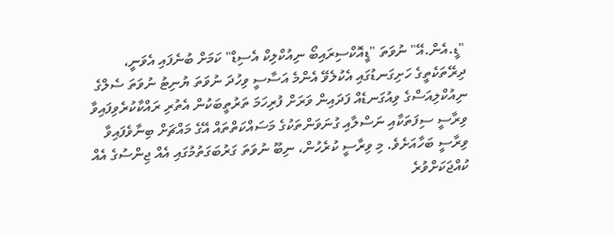"ޑީ.އެން.އޭ" ނުވަތަ "ޑީއޮކްސިރައިބޯ ނިއުކްލިކް އެސިޑް" ކަމަށް ބުނެފައި އެވަނީ، ދިރޭތަކެތީގެ ހަށިގަނޑުގައި އެކުލެވޭ އެންމެ އަސާސީ ވިހުދަ ނުވަތަ ޔުނިޓު ނުވަތަ ސެލްގެ ނިއުކްލިއަސްގެ ވިއުގަނޑެއް ފަދައިން ވަރަށް ފުރިހަމަ ތަރުތީބަކުން އެތުރި ރައްކާކުރެވިފައިވާ ވިރާސީ ސިފަތަކާއި ނަސްލާއި ގުނަވަންތަކުގެ މަސައްކަތްތައް އޭގެ މައްޗަށް ބިނާވެފައިވާ ވިރާސީ ބަހާއަށެވެ. މި ވިރާސީ ކުރެހުން، ނިބޫ ނުވަތަ ގަރުބަގަތުމުގައި އެއް ޖިންސުގެ އެއް ކުއްޖަކަށްވުރެ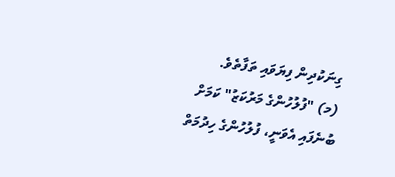ގިނަކުދިން ފިޔަވައި ތަފާތެވެ.
(މ) "ފުލުހުންގެ މަރުކަޒު" ކަމަށް ބުނެފައި އެވަނީ، ފުލުހުންގެ ހިދުމަތް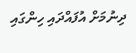ދިނުމަށް އުފައްދައި ހިންގައި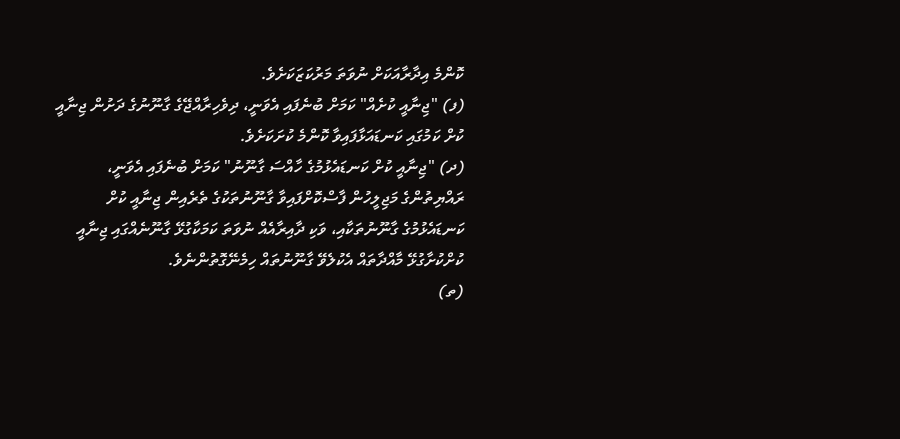ކޮންމެ އިދާރާއަކަށް ނުވަތަ މަރުކަޒަކަށެވެ.
(ފ) "ޖިނާއީ ކުށެއް" ކަމަށް ބުނެފައި އެވަނީ، ދިވެހިރާއްޖޭގެ ގާނޫނުގެ ދަށުން ޖިނާއީ ކުށް ކަމުގައި ކަނޑައަޅާފައިވާ ކޮންމެ ކުށަކަށެވެ.
(ދ) "ޖިނާއީ ކުށް ކަނޑައެޅުމުގެ ހާއްސަ ގާނޫނު" ކަމަށް ބުނެފައި އެވަނީ، ރައްޔިތުންގެ މަޖިލީހުން ފާސްކޮށްފައިވާ ގާނޫނުތަކުގެ ތެރެއިން ޖިނާއީ ކުށް ކަނޑައެޅުމުގެ ގާނޫނުތަކާއި، ވަކި ދާއިރާއެއް ނުވަތަ ކަމަކާގުޅޭ ގާނޫނެއްގައި ޖިނާއީ ކުށްކުށާގުޅޭ މާއްދާތައް އެކުލެވޭ ގާނޫނުތައް ހިމެނޭގޮތުންނެވެ.
(ތ)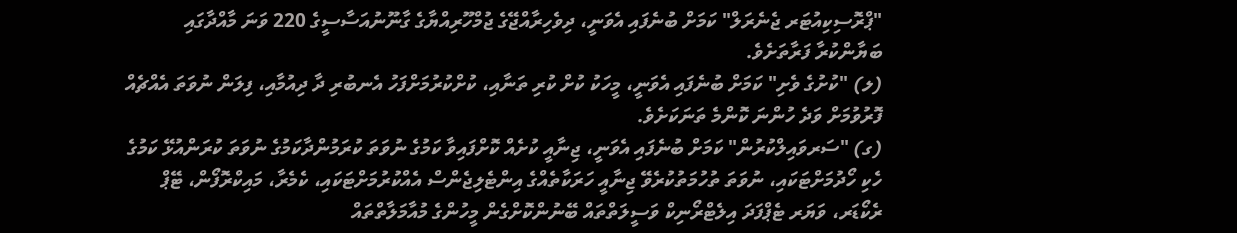"ޕްރޮސިކިއުޓަރ ޖެނެރަލް" ކަމަށް ބުނެފައި އެވަނީ، ދިވެހިރާއްޖޭގެ ޖުމްހޫރިއްޔާގެ ގާނޫނުއަސާސީގެ 220 ވަނަ މާއްދާގައި ބަޔާންކުރާ ފަރާތަށެވެ.
(ލ) "ކުށުގެ ވެށި" ކަމަށް ބުނެފައި އެވަނީ، މީހަކު ކުށް ކުރި ތަނާއި، ކުށްކުރުމަށްފަހު އެނބުރި ދާ ދިއުމާއި، ފިލަން ނުވަތަ އެއްޗެއް ފޮރުވުމަށް ވަދެ ހުންނަ ކޮންމެ ތަނަކަށެވެ.
(ގ) "ސަރވައިލްކުރުން" ކަމަށް ބުނެފައި އެވަނީ، ޖިނާއީ ކުށެއް ކޮށްފައިވާ ކަމުގެ ނުވަތަ ކުރަމުންދާކަމުގެ ނުވަތަ ކުރަންއުޅޭ ކަމުގެ ހެކި ހޯދުމަށްޓަކައި، ނުވަތަ ތުހުމަތުކުރެވޭ ޖިނާއީ ހަރަކާތެއްގެ އިންޓެލިޖެންސް އެއްކުރުމަށްޓަކައި، ކެމެރާ، މައިކްރޮފޯން، ޓޭޕް ރެކޯޑަރ، ވަޔަރ ޓެޕްފަދަ އިލެޓްރޯނިކް ވަސީލަތްތައް ބޭނުންކޮށްގެން މީހުންގެ މުއާމަލާތްތައް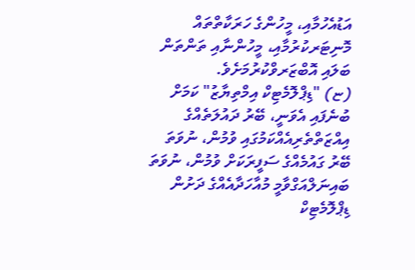އަޑުއެހުމާއި، މީހުންގެ ހަރަކާތްތައް މޮނިޓަރކުރުމާއި، މީހުންނާއި ތަންތަން ބަލައި އޮބްޒަރވްކުރުމަށެވެ.
(ޏ) "ޑިޕްލޮމެޓިކް އިމްތިޔާޒު" ކަމަށް ބުނެފައި އެވަނީ، ބޭރު ދައުލަތެއްގެ އިއްޒަތްތެރިއެއްކަމުގައި ވުމުން، ނުވަތަ ބޭރު ގައުމެއްގެ ސަފީރަކަށް ވުމުން، ނުވަތަ ބައިނަލްއަގްވާމީ މުއާހަދާއެއްގެ ދަށުން ޑިޕްލޮމެޓިކް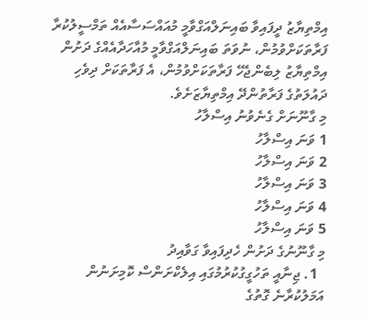އިމްތިޔާޒު ދީފައިވާ ބައިނަލްއަގްވާމީ މުއައްސަސާއެއް ތަމްސީލުކުރާ ފަރާތަކަށްވުމުން، ނުވަތަ ބައިނަލްއަގްވާމީ މުއާހަދާއެއްގެ ދަށުން އިމްތިޔާޒު ލިބެންޖެހޭ ފަރާތަކަށްވުމުން، އެ ފަރާތަކަށް ދިވެހި ދައުލަތުގެ ފަރާތުންދޭ އިމްތިޔާޒަށެވެ.
މި ގާނޫނަށް ގެނެވުނު އިސްލާހު
1 ވަނަ އިސްލާހު
2 ވަނަ އިސްލާހު
3 ވަނަ އިސްލާހު
4 ވަނަ އިސްލާހު
5 ވަނަ އިސްލާހު
މި ގާނޫނުގެ ދަށުން ހެދިފައިވާ ގަވާއިދު
  1. ޖިނާއީ ތަހުގީގުކުރުމުގައި އިލެކްށަންސް ކޮމިށަނުން އަމަލުކުރާނެ ގޮތުގެ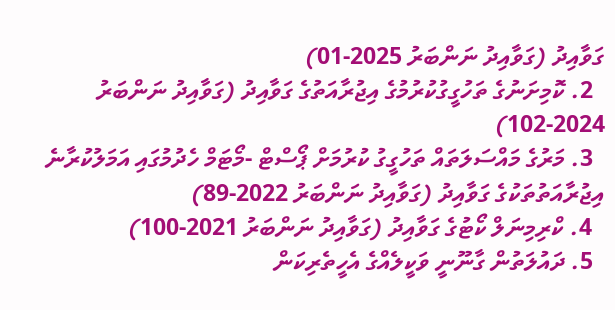ގަވާއިދު (ގަވާއިދު ނަންބަރު 2025-01)
  2. ކޮމިށަނުގެ ތަހުގީގުކުރުމުގެ އިޖުރާއަތުގެ ގަވާއިދު (ގަވާއިދު ނަންބަރު 2024-102)
  3. މަރުގެ މައްސަލަތައް ތަހުގީގު ކުރުމަށް ޕޯސްޓް -މޯޓަމް ހެދުމުގައި އަމަލުކުރާނެ އިޖުރާއަތުތަކުގެ ގަވާއިދު (ގަވާއިދު ނަންބަރު 2022-89)
  4. ކްރިމިނަލް ކޯޓުގެ ގަވާއިދު (ގަވާއިދު ނަންބަރު 2021-100)
  5. ދައުލަތުން ގާނޫނީ ވަކީލެއްގެ އެހީތެރިކަން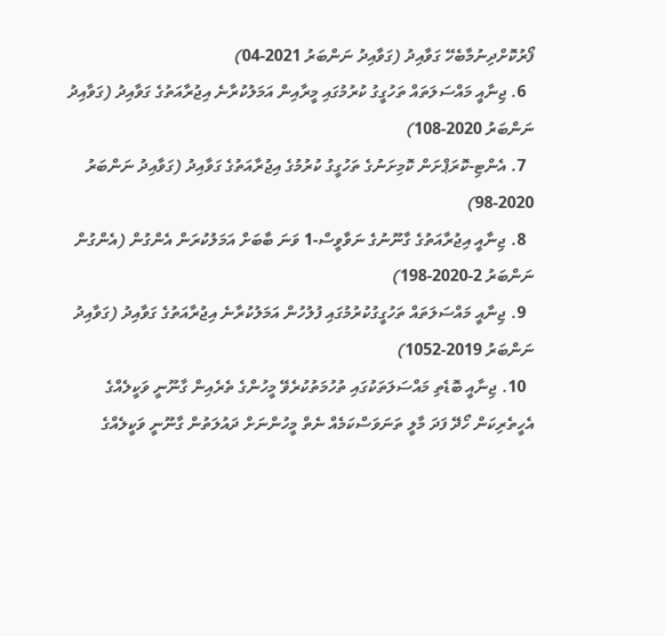ފޯރުކޮށްދިނުމާބެހޭ ގަވާއިދު (ގަވާއިދު ނަންބަރު 2021-04)
  6. ޖިނާއީ މައްސަލަތައް ތަހުގީގު ކުރުމުގައި މީރާއިން އަމަލުކުރާނެ އިޖުރާއަތުގެ ގަވާއިދު (ގަވާއިދު ނަންބަރު 2020-108)
  7. އެންޓި-ކޮރަޕްށަން ކޮމިށަނުގެ ތަހުގީގު ކުރުމުގެ އިޖުރާއަތުގެ ގަވާއިދު (ގަވާއިދު ނަންބަރު 2020-98)
  8. ޖިނާއީ އިޖުރާއަތުގެ ގާނޫނުގެ ނަވާވީސް-1 ވަނަ ބާބަށް އަމަލުކުރަން އެންގުން (އެންގުން ނަންބަރު 2-2020-198)
  9. ޖިނާއީ މައްސަލަތައް ތަހުގީގުކުރުމުގައި ފުލުހުން އަމަލުކުރާނެ އިޖުރާއަތުގެ ގަވާއިދު (ގަވާއިދު ނަންބަރު 2019-1052)
  10. ޖިނާއީ ބޮޑެތި މައްސަލަތަކުގައި ތުހުމަތުކުރެވޭ މީހުންގެ ތެރެއިން ގާނޫނީ ވަކީލެއްގެ އެހީތެރިކަން ހޯދޭ ފަދަ މާލީ ތަނަވަސްކަމެއް ނެތް މީހުންނަށް ދައުލަތުން ގާނޫނީ ވަކީލެއްގެ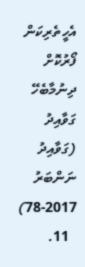އެހީތެރިކަން ފޯރުކޮށް ދިނުމާބެހޭ ގަވާއިދު (ގަވާއިދު ނަންބަރު 2017-78)
  11.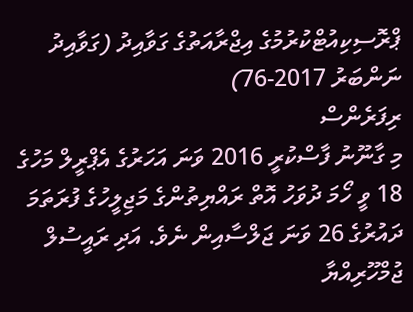ޕްރޮސިކިއުޓްކުރުމުގެ އިޖްރާއަތުގެ ގަވާއިދު (ގަވާއިދު ނަންބަރު 2017-76)
ރިފަރެންސް
މި ގާނޫނު ފާސްކުރީ 2016 ވަނަ އަހަރުގެ އެޕްރީލް މަހުގެ 18 ވީ ހޯމަ ދުވަހު އޮތް ރައްޔިތުންގެ މަޖިލީހުގެ ފުރަތަމަ ދައުރުގެ 26 ވަނަ ޖަލްސާއިން ނެވެ. އަދި ރައީސުލް ޖުމްހޫރިއްޔާ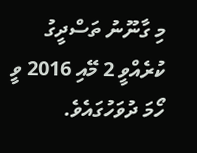މި ގާނޫނު ތަސްދީގު ކުރެއްވީ 2 މޭއި 2016 ވީ ހޯމަ ދުވަހުގައެވެ.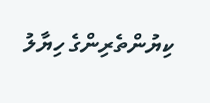ކިޔުންތެރިންގެ ހިޔާލު